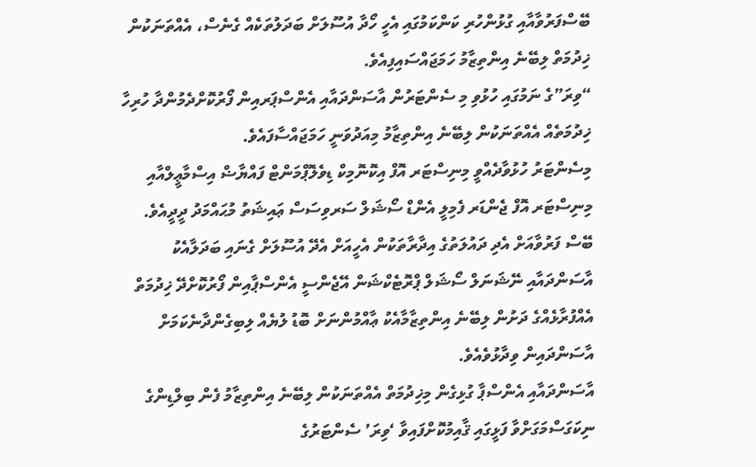ބޭސްފަރުވާއާއި ގުޅުންހުރި ކަންކަމުގައި އެހީ ހޯދާ އުސޫލަށް ބަދަލުތަކެއް ގެނެސް، އެއްތަނަކުން ޚިދުމަތް ލިބޭނެ އިންތިޒާމު ހަމަޖައްސައިފިއެވެ.
“ވިރަ”ގެ ނަމުގައި ހުޅުވި މި ސެންޓަރުން އާސަންދައާއި އެންސްޕަރއިން ފޯރުކޮށްދެމުންދާ ހުރިހާ ޚިދުމަތެއް އެއްތަނަކުން ލިބޭނެ އިންތިޒާމު މިއަދުވަނީ ހަމަޖައްސާފައެވެ.
މިސެންޓަރު ހުޅުވާދެއްވީ މިނިސްޓަރ އޮފް އިކޮނޮމިކް ޑިވެލޮޕްމަންޓް ފައްޔާޟް އިސްމާޢީލްއާއި މިނިސްޓަރ އޮފް ޖެންޑަރ ފެމިލީ އެންޑް ސޯޝަލް ސަރވިސަސް ޢައިޝަތު މުޙައްމަދު ދީދީއެވެ.
ބޭސް ފަރުވާއަށް އެދި ދައުލަތުގެ އިދާރާތަކުން އެހީއަށް އެދޭ އުސޫލަށް ގެނައި ބަދަލާއެކު އާސަންދައާއި ނޭޝަނަލް ސޯޝަލް ޕްރޮޓެކްޝަން އޭޖެންސީ އެންސްޕާއިން ފޯރުކޮށްދޭ ޚިދުމަތް އެއްފުރާޅެއްގެ ދަށުން ލިބޭނެ އިންތިޒާމާއެކު ޢާއްމުންނަށް ބޮޑު ލުޔެއް ލިބިގެންދާނެކަމަށް އާސަންދައިން ވިދާޅުވެއެވެ.
އާސަންދައާއި އެންސްޕާ ގުޅިގެން މިޚިދުމަތް އެއްތަނަކުން ލިބޭނެ އިންތިޒާމު ފެން ބިލްޑިންގެ ނިކަގަސްމަގަށްވާ ފަޅީގައި ޤާއިމުކޮށްފައިވާ ‘ވިރަ’ ސެންޓަރުގެ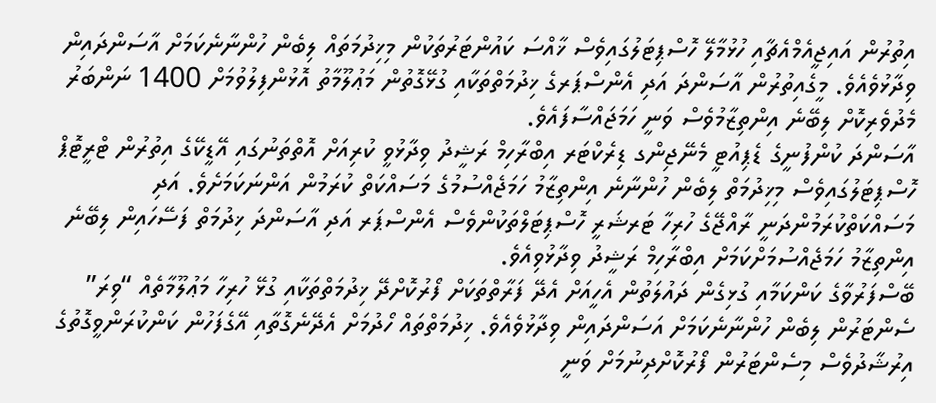އިތުރުން އައިޖީއެމްއެޗާއި ހުޅުމާލޭ ހޮސްޕިޓަލުގައިވެސް ޚާއްސަ ކައުންޓަރުތަކުން މިޚިދުމަތައް ލިބެން ހުންނާނެކަމަށް އާސަންދައިން ވިދާޅުވެއެވެ. މީގެއިތުރުން އާސަންދަ އަދި އެންސްޕަރގެ ޚިދުމަތްތަކާއި ގުޅޭގޮތުން މަޢުލޫމާތު އޮޅުންފިލުވުމަށް 1400 ނަންބަރު މެދުވެރިކޮށް ލިބޭނެ އިންތިޒާމުވެސް ވަނީ ހަމަޖައްސާފައެވެ.
އާސަންދަ ކުންފުނީގެ ޑެޕިއުޓީ މެނޭޖިންގ ޑިރެކްޓަރ އިބްރާހިމް ރަޝީދު ވިދާޅުވީ ކުރިއަށް އޮތްތަނުގައި އޭޑީކޭގެ އިތުރުން ޓްރީޓޮޕް ހޮސްޕިޓަލުގައިވެސް މިޚިދުމަތް ލިބެން ހުންނާނެ އިންތިޒާމު ހަމަޖެއްސުމުގެ މަސައްކަތް ކުރަމުން އަންނަކަމަށެވެ. އަދި މަސައްކަތްކުރަމުންދަނީ ރާއްޖޭގެ ހުރިހާ ޓަރޝަރީ ހޮސްޕިޓަލްތަކުންވެސް އެންސްޕަރ އަދި އާސަންދަ ޚިދުމަތް ފަސޭހައިން ލިބޭނެ އިންތިޒާމު ހަމަޖެއްސުމަށްކަމަށް އިބްރާހިމް ރަޝީދު ވިދާޅުވިއެވެ.
ބޭސްފަރުވާގެ ކަންކަމާއި ގުޅިގެން ދައުލަތުން އެހީއަށް އެދޭ ފަރާތްތަކަށް ފޯރުކޮށްދޭ ޚިދުމަތްތަކާއި ގުޅޭ ހުރިހާ މަޢުލޫމާތެއް “ވިރަ” ސެންޓަރުން ލިބެން ހުންނާނެކަމަށް އަސަންދައިން ވިދާޅުވެއެވެ. ޚިދުމަތްތައް ހޯދުމަށް އެދޭނެގޮތާއި އޭގެފަހުން ކަންކުރަންވީގޮތުގެ އިރުޝާދުވެސް މިސެންޓަރުން ފޯރުކޮށްދިނުމަށް ވަނީ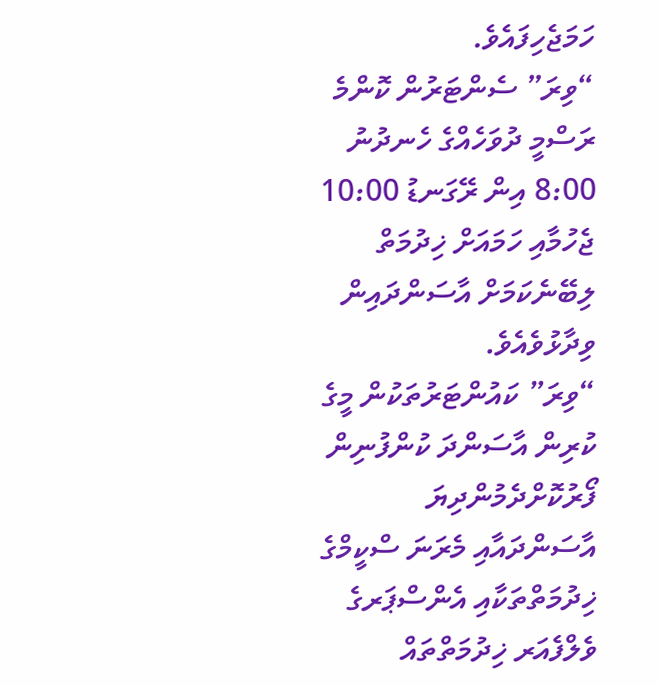ހަމަޖެހިފައެވެ.
“ވިރަ” ސެންޓަރުން ކޮންމެ ރަސްމީ ދުވަހެއްގެ ހެނދުނު 8:00 އިން ރޭގަނޑު 10:00 ޖެހުމާއި ހަމައަށް ޚިދުމަތް ލިބޭނެކަމަށް އާސަންދައިން ވިދާޅުވެއެވެ.
“ވިރަ” ކައުންޓަރުތަކުން މީގެ ކުރިން އާސަންދަ ކުންފުނިން ފޯރުކޮށްދެމުންދިޔަ އާސަންދައާއި މެރަނަ ސްކީމްގެ ޚިދުމަތްތަކާއި އެންސްޕަރގެ ވެލްފެއަރ ޚިދުމަތްތައް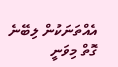އެއްތަނަކުން ލިބޭނެ ގޮތް މިވަނީ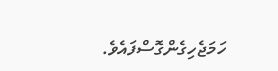ހަމަޖެހިގެންގޮސްފައެވެ.